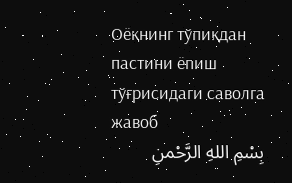Оёқнинг тўпиқдан пастини ёпиш тўғрисидаги саволга жавоб
بِسْمِ اللهِ الرَّحْمنِ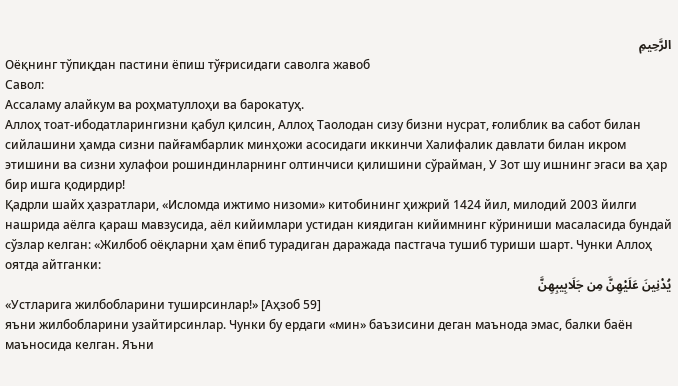الرَّحِيمِ
Оёқнинг тўпиқдан пастини ёпиш тўғрисидаги саволга жавоб
Савол:
Ассаламу алайкум ва роҳматуллоҳи ва барокатуҳ.
Аллоҳ тоат-ибодатларингизни қабул қилсин, Аллоҳ Таолодан сизу бизни нусрат, ғолиблик ва сабот билан сийлашини ҳамда сизни пайғамбарлик минҳожи асосидаги иккинчи Халифалик давлати билан икром этишини ва сизни хулафои рошиндинларнинг олтинчиси қилишини сўрайман, У Зот шу ишнинг эгаси ва ҳар бир ишга қодирдир!
Қадрли шайх ҳазратлари, «Исломда ижтимо низоми» китобининг ҳижрий 1424 йил, милодий 2003 йилги нашрида аёлга қараш мавзусида, аёл кийимлари устидан киядиган кийимнинг кўриниши масаласида бундай сўзлар келган: «Жилбоб оёқларни ҳам ёпиб турадиган даражада пастгача тушиб туриши шарт. Чунки Аллоҳ оятда айтганки:
يُدْنِينَ عَلَيْهِنَّ مِن جَلَابِيبِهِنَّ
«Устларига жилбобларини туширсинлар!» [Аҳзоб 59]
яъни жилбобларини узайтирсинлар. Чунки бу ердаги «мин» баъзисини деган маънода эмас, балки баён маъносида келган. Яъни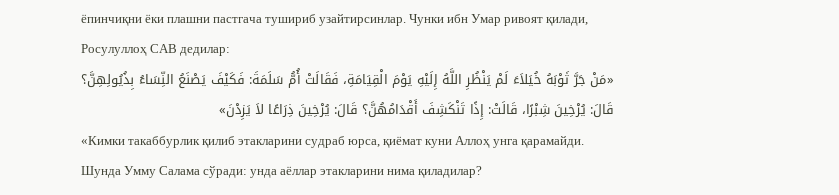ёпинчиқни ёки плашни пастгача тушириб узайтирсинлар. Чунки ибн Умар ривоят қилади, Росулуллоҳ САВ дедилар:
«مَنْ جَرَّ ثَوْبَهُ خُيَلاَءَ لَمْ يَنْظُرِ اللَّهُ إِلَيْهِ يَوْمَ الْقِيَامَةِ، فَقَالَتْ أُمُّ سَلَمَةَ: فَكَيْفَ يَصْنَعُ النِّسَاءُ بِذُيُولِهِنَّ؟ قَالَ: يُرْخِينَ شِبْرًا، قَالَتْ: إِذًا تَنْكَشِفَ أَقْدَامُهُنَّ؟ قَالَ: يُرْخِينَ ذِرَاعًا لاَ يَزِدْنَ»
«Кимки такаббурлик қилиб этакларини судраб юрса, қиёмат куни Аллоҳ унга қарамайди. Шунда Умму Салама сўради: унда аёллар этакларини нима қиладилар?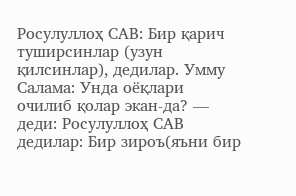Росулуллоҳ САВ: Бир қарич туширсинлар (узун қилсинлар), дедилар. Умму Салама: Унда оёқлари очилиб қолар экан-да? — деди: Росулуллоҳ САВ дедилар: Бир зироъ(яъни бир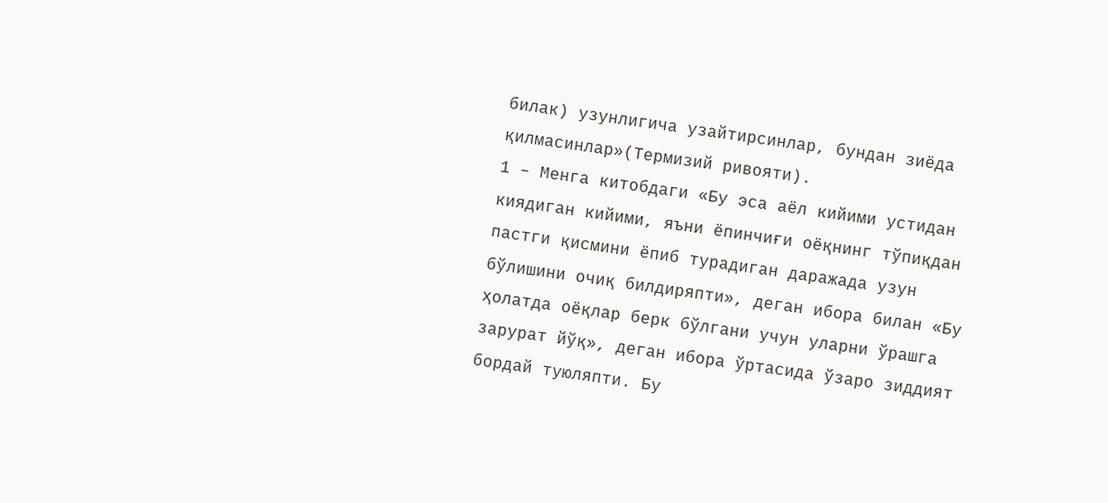билак) узунлигича узайтирсинлар, бундан зиёда қилмасинлар»(Термизий ривояти).
1 – Менга китобдаги «Бу эса аёл кийими устидан киядиган кийими, яъни ёпинчиғи оёқнинг тўпиқдан пастги қисмини ёпиб турадиган даражада узун бўлишини очиқ билдиряпти», деган ибора билан «Бу ҳолатда оёқлар берк бўлгани учун уларни ўрашга зарурат йўқ», деган ибора ўртасида ўзаро зиддият бордай туюляпти. Бу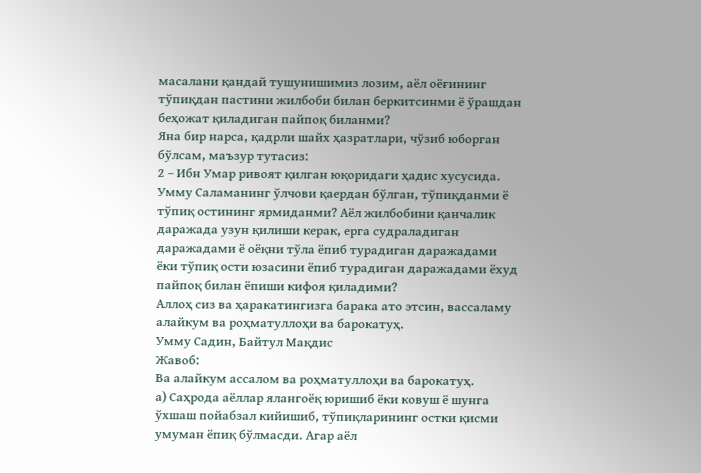масалани қандай тушунишимиз лозим, аёл оёғининг тўпиқдан пастини жилбоби билан беркитсинми ё ўрашдан беҳожат қиладиган пайпоқ биланми?
Яна бир нарса, қадрли шайх ҳазратлари, чўзиб юборган бўлсам, маъзур тутасиз:
2 – Ибн Умар ривоят қилган юқоридаги ҳадис хусусида. Умму Саламанинг ўлчови қаердан бўлган, тўпиқданми ё тўпиқ остининг ярмиданми? Аёл жилбобини қанчалик даражада узун қилиши керак, ерга судраладиган даражадами ё оёқни тўла ёпиб турадиган даражадами ёки тўпиқ ости юзасини ёпиб турадиган даражадами ёхуд пайпоқ билан ёпиши кифоя қиладими?
Аллоҳ сиз ва ҳаракатингизга барака ато этсин, вассаламу алайкум ва роҳматуллоҳи ва барокатуҳ.
Умму Садин, Байтул Мақдис
Жавоб:
Ва алайкум ассалом ва роҳматуллоҳи ва барокатуҳ.
а) Саҳрода аёллар ялангоёқ юришиб ёки ковуш ё шунга ўхшаш пойабзал кийишиб, тўпиқларининг остки қисми умуман ёпиқ бўлмасди. Агар аёл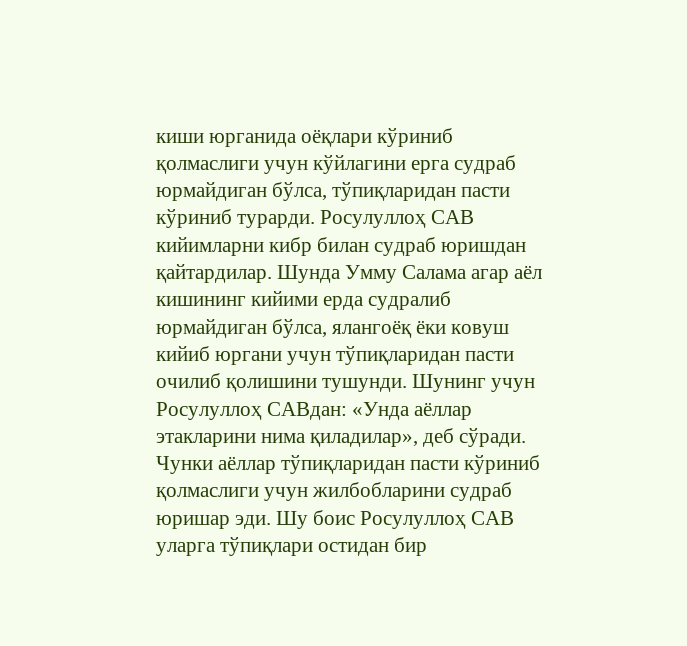киши юрганида оёқлари кўриниб қолмаслиги учун кўйлагини ерга судраб юрмайдиган бўлса, тўпиқларидан пасти кўриниб турарди. Росулуллоҳ САВ кийимларни кибр билан судраб юришдан қайтардилар. Шунда Умму Салама агар аёл кишининг кийими ерда судралиб юрмайдиган бўлса, ялангоёқ ёки ковуш кийиб юргани учун тўпиқларидан пасти очилиб қолишини тушунди. Шунинг учун Росулуллоҳ САВдан: «Унда аёллар этакларини нима қиладилар», деб сўради. Чунки аёллар тўпиқларидан пасти кўриниб қолмаслиги учун жилбобларини судраб юришар эди. Шу боис Росулуллоҳ САВ уларга тўпиқлари остидан бир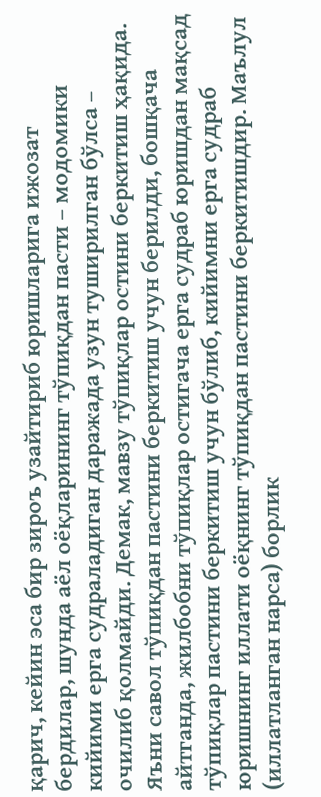қарич, кейин эса бир зироъ узайтириб юришларига ижозат бердилар, шунда аёл оёқларининг тўпиқдан пасти – модомики кийими ерга судраладиган даражада узун туширилган бўлса – очилиб қолмайди. Демак, мавзу тўпиқлар остини беркитиш ҳақида. Яъни савол тўпиқдан пастини беркитиш учун берилди, бошқача айтганда, жилбобни тўпиқлар остигача ерга судраб юришдан мақсад тўпиқлар пастини беркитиш учун бўлиб, кийимни ерга судраб юришнинг иллати оёқнинг тўпиқдан пастини беркитишдир. Маълул (иллатланган нарса) борлик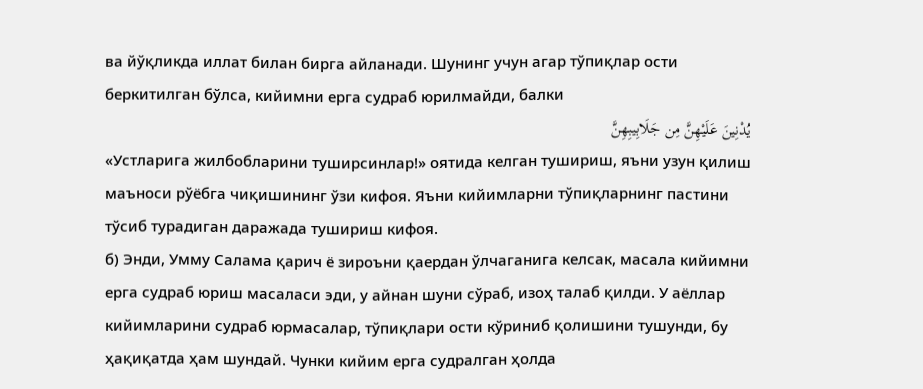ва йўқликда иллат билан бирга айланади. Шунинг учун агар тўпиқлар ости беркитилган бўлса, кийимни ерга судраб юрилмайди, балки
يُدْنِينَ عَلَيْهِنَّ مِن جَلَابِيبِهِنَّ
«Устларига жилбобларини туширсинлар!» оятида келган тушириш, яъни узун қилиш маъноси рўёбга чиқишининг ўзи кифоя. Яъни кийимларни тўпиқларнинг пастини тўсиб турадиган даражада тушириш кифоя.
б) Энди, Умму Салама қарич ё зироъни қаердан ўлчаганига келсак, масала кийимни ерга судраб юриш масаласи эди, у айнан шуни сўраб, изоҳ талаб қилди. У аёллар кийимларини судраб юрмасалар, тўпиқлари ости кўриниб қолишини тушунди, бу ҳақиқатда ҳам шундай. Чунки кийим ерга судралган ҳолда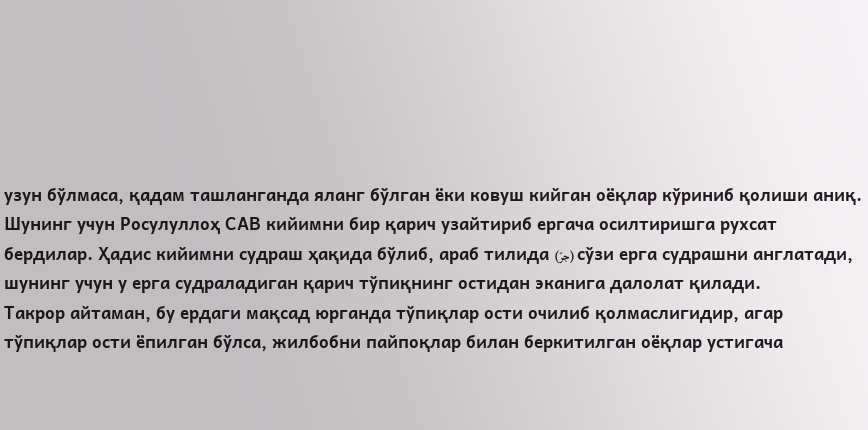узун бўлмаса, қадам ташланганда яланг бўлган ёки ковуш кийган оёқлар кўриниб қолиши аниқ. Шунинг учун Росулуллоҳ САВ кийимни бир қарич узайтириб ергача осилтиришга рухсат бердилар. Ҳадис кийимни судраш ҳақида бўлиб, араб тилида (جرّ) сўзи ерга судрашни англатади, шунинг учун у ерга судраладиган қарич тўпиқнинг остидан эканига далолат қилади.
Такрор айтаман, бу ердаги мақсад юрганда тўпиқлар ости очилиб қолмаслигидир, агар тўпиқлар ости ёпилган бўлса, жилбобни пайпоқлар билан беркитилган оёқлар устигача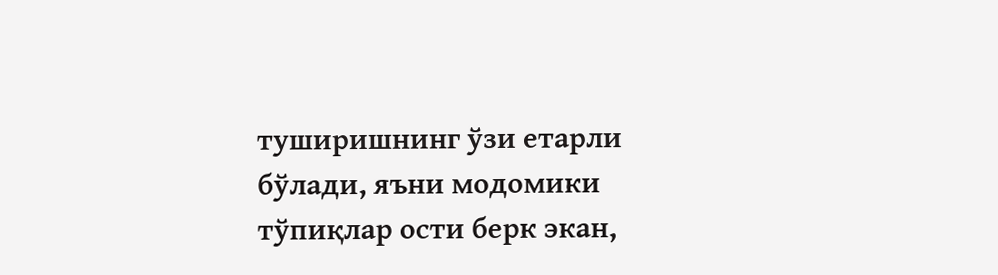туширишнинг ўзи етарли бўлади, яъни модомики тўпиқлар ости берк экан,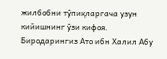жилбобни тўпиқларгача узун кийишнинг ўзи кифоя.
Биродарингиз Ато ибн Халил Абу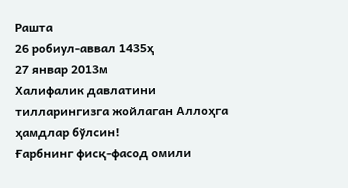Рашта
26 робиул-аввал 1435ҳ
27 январ 2013м
Халифалик давлатини тилларингизга жойлаган Аллоҳга ҳамдлар бўлсин!
Ғарбнинг фисқ-фасод омили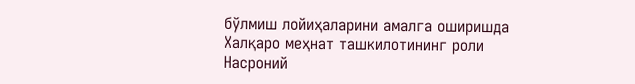бўлмиш лойиҳаларини амалга оширишда Халқаро меҳнат ташкилотининг роли
Насроний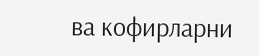ва кофирларни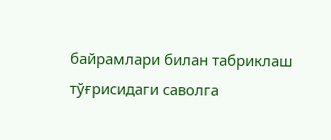байрамлари билан табриклаш тўғрисидаги саволга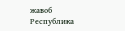жавоб
Республика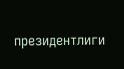президентлиги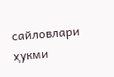сайловлари ҳукми